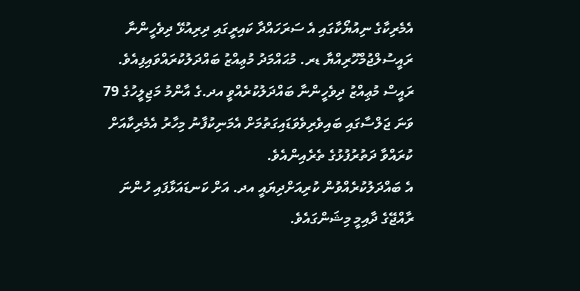އެމެރިކާގެ ނިއުޔޯކާގައި އެ ސަރަހައްދާ ކައިރީގައި ދިރިއުޅޭ ދިވެހީންނާ ރައީސުލްޖުމްހޫރިއްޔާ ޑރ. މުޙައްމަދު މުޢިއްޒު ބައްދަލުކުރައްވައިފިއެވެ.
ރައީސް މުޢިއްޒު ދިވެހީންނާ ބައްދަލުކުރެއްވީ އދ.ގެ އާންމު މަޖިލީހުގެ 79 ވަނަ ޖަލްސާގައި ބައިވެރިވެވަޑައިގަތުމަށް އެމަނިކުފާނު މިހާރު އެމެރިކާއަށް ކުރައްވާ ދަތުރުފުޅުގެ ތެރެއިންއެވެ.
އެ ބައްދަލުކުރެއްވުން ކުރިއަށްދިޔައީ އދ. އަށް ކަނޑައަޅާފައި ހުންނަ ރާއްޖޭގެ ދާއިމީ މިޝަންގައެވެ.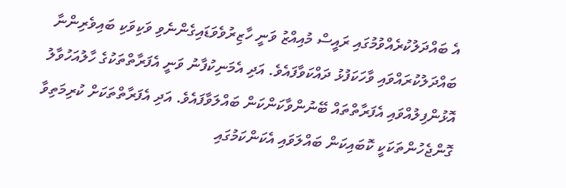އެ ބައްދަލުކުރެއްވުމުގައި ރައީސް މުއިއްޒު ވަނީ ހާޒިރުވެވަޑައިގެންނެވި ވަކިވަކި ބައިވެރިންނާ ބައްދަލުކުރައްވައި ވާހަކަފުޅު ދައްކަވާފައެވެ. އަދި އެމަނިކުފާނު ވަނީ އެފަރާތްތަކުގެ ހާލުއަހުވާލު އޮޅުންފިލުއްވައި އެފަރާތްތައް ބޭނުންވާކަންކަން ބައްލަވާފައެވެ. އަދި އެފަރާތްތަކަށް ކުރިމަތިވާ ގޮންޖެހުންތަކަކީ ކޮބައިކަން ބައްލަވައި އެކަންކަމުގައި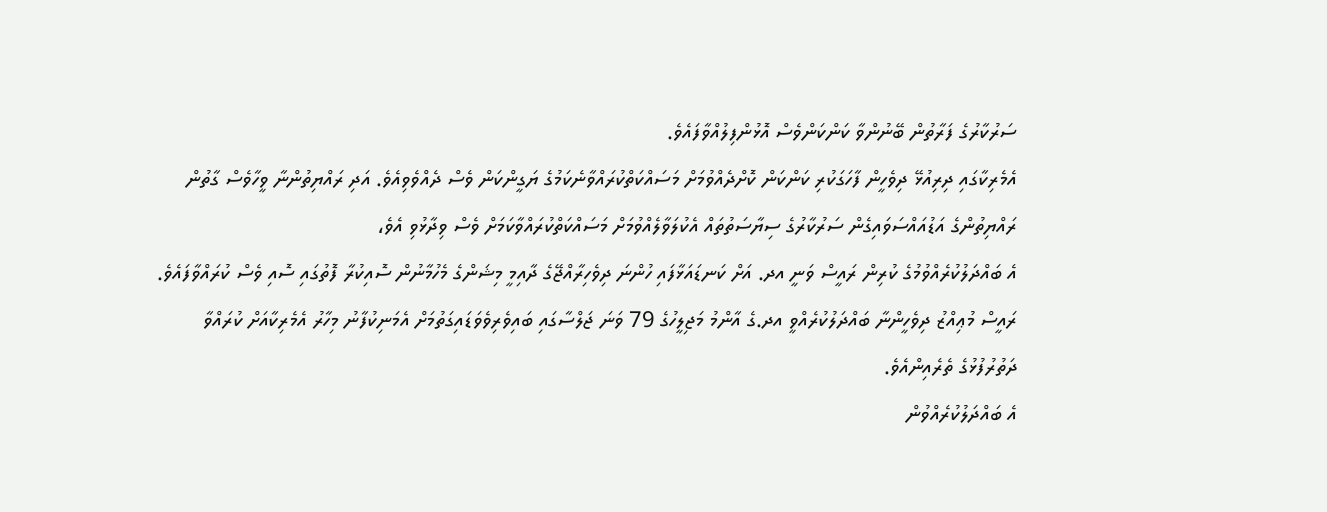ސަރުކާރުގެ ފަރާތުން ބޭނުންވާ ކަންކަންވެސް އޮޅުންފިލުއްވާފައެވެ.
އެމެރިކާގައި ދިރިއުޅޭ ދިވެހީން ފާހަގަކުރި ކަންކަން ކޮށްދެއްވުމަށް މަސައްކަތްކުރައްވާނެކަމުގެ ޔަގީންކަން ވެސް ދެއްވެވިއެވެ. އަދި ރައްޔިތުންނާ ވީހާވެސް ގާތުން ރައްޔިތުންގެ އަޑުއައްސަވައިގެން ސަރުކާރުގެ ސިޔާސަތުތައް އެކުލަވާލެއްވުމަށް މަސައްކަތްކުރައްވާކަމަށް ވެސް ވިދާޅުވި އެވެ،
އެ ބައްދަލުކުރެއްވުމުގެ ކުރިން ރައީސް ވަނީ އދ. އަށް ކަނޑައަޅާފައި ހުންނަ ދިވެހިރާއްޖޭގެ ދާއިމީ މިޝަންގެ މެހުމާނުން ސޮއިކުރާ ފޮތުގައި ސޮއި ވެސް ކުރައްވާފައެވެ.
ރައީސް މުޢިއްޒު ދިވެހީންނާ ބައްދަލުކުރެއްވީ އދ.ގެ އާންމު މަޖިލީހުގެ 79 ވަނަ ޖަލްސާގައި ބައިވެރިވެވަޑައިގަތުމަށް އެމަނިކުފާނު މިހާރު އެމެރިކާއަށް ކުރައްވާ ދަތުރުފުޅުގެ ތެރެއިންއެވެ.
އެ ބައްދަލުކުރެއްވުން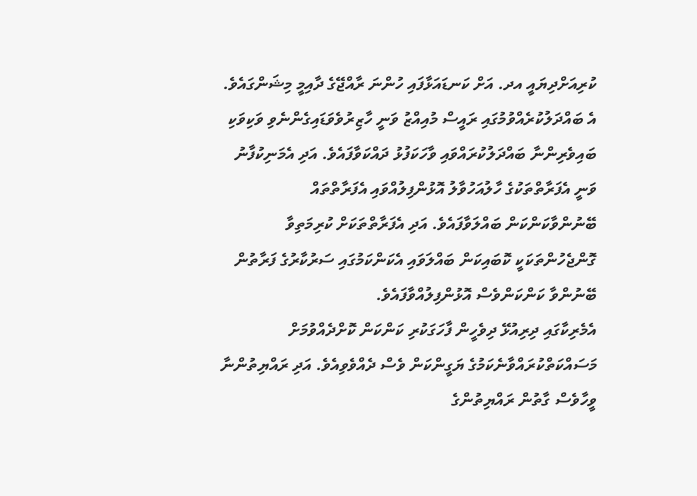ކުރިއަށްދިޔައީ އދ. އަށް ކަނޑައަޅާފައި ހުންނަ ރާއްޖޭގެ ދާއިމީ މިޝަންގައެވެ.
އެ ބައްދަލުކުރެއްވުމުގައި ރައީސް މުއިއްޒު ވަނީ ހާޒިރުވެވަޑައިގެންނެވި ވަކިވަކި ބައިވެރިންނާ ބައްދަލުކުރައްވައި ވާހަކަފުޅު ދައްކަވާފައެވެ. އަދި އެމަނިކުފާނު ވަނީ އެފަރާތްތަކުގެ ހާލުއަހުވާލު އޮޅުންފިލުއްވައި އެފަރާތްތައް ބޭނުންވާކަންކަން ބައްލަވާފައެވެ. އަދި އެފަރާތްތަކަށް ކުރިމަތިވާ ގޮންޖެހުންތަކަކީ ކޮބައިކަން ބައްލަވައި އެކަންކަމުގައި ސަރުކާރުގެ ފަރާތުން ބޭނުންވާ ކަންކަންވެސް އޮޅުންފިލުއްވާފައެވެ.
އެމެރިކާގައި ދިރިއުޅޭ ދިވެހީން ފާހަގަކުރި ކަންކަން ކޮށްދެއްވުމަށް މަސައްކަތްކުރައްވާނެކަމުގެ ޔަގީންކަން ވެސް ދެއްވެވިއެވެ. އަދި ރައްޔިތުންނާ ވީހާވެސް ގާތުން ރައްޔިތުންގެ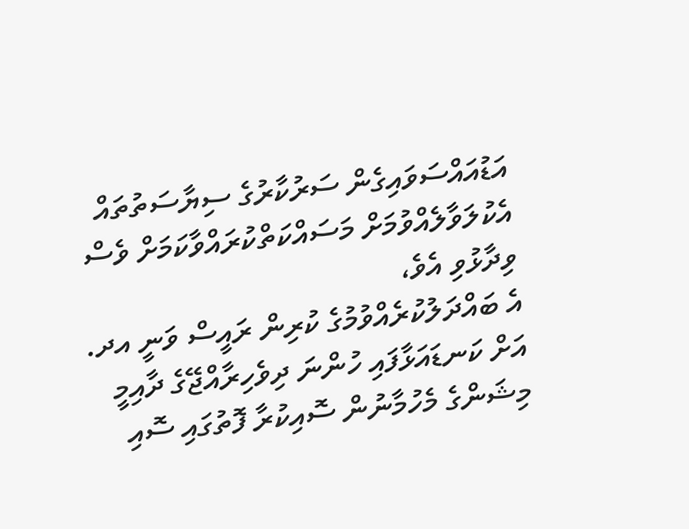އަޑުއައްސަވައިގެން ސަރުކާރުގެ ސިޔާސަތުތައް އެކުލަވާލެއްވުމަށް މަސައްކަތްކުރައްވާކަމަށް ވެސް ވިދާޅުވި އެވެ،
އެ ބައްދަލުކުރެއްވުމުގެ ކުރިން ރައީސް ވަނީ އދ. އަށް ކަނޑައަޅާފައި ހުންނަ ދިވެހިރާއްޖޭގެ ދާއިމީ މިޝަންގެ މެހުމާނުން ސޮއިކުރާ ފޮތުގައި ސޮއި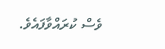ވެސް ކުރައްވާފައެވެ.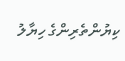ކިޔުންތެރިންގެ ހިޔާލު